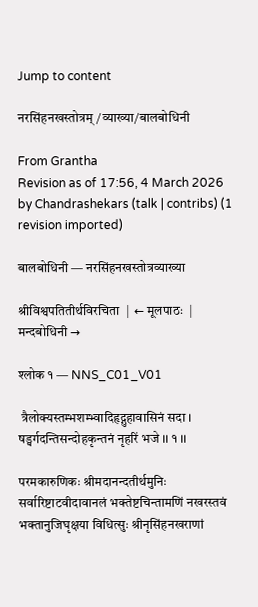Jump to content

नरसिंहनखस्तोत्रम्/व्याख्या/बालबोधिनी

From Grantha
Revision as of 17:56, 4 March 2026 by Chandrashekars (talk | contribs) (1 revision imported)

बालबोधिनी — नरसिंहनखस्तोत्रव्याख्या

श्रीविश्वपतितीर्थविरचिता  |  ← मूलपाठः  |  मन्दबोधिनी →

श्लोक १ — NNS_C01_V01

 त्रैलोक्यस्तम्भशम्भ्वादिहृद्गुहावासिनं सदा ।
षड्वर्गदन्तिसन्दोहकृन्तनं नृहरिं भजे ।। १ ।।

परमकारुणिकः श्रीमदानन्दतीर्थमुनिः सर्वारिष्टाटवीदावानलं भक्तेष्टचिन्तामणिं नखरस्तवं भक्तानुजिघृक्षया विधित्सुः श्रीनृसिंहनखराणां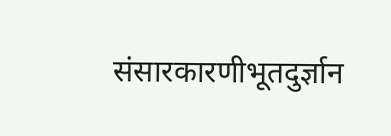संसारकारणीभूतदुर्ज्ञान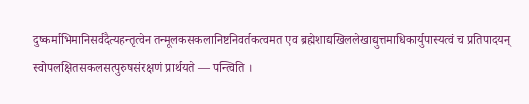दुष्कर्माभिमानिसर्वदैत्यहन्तृत्वेन तन्मूलकसकलानिष्टनिवर्तकत्वमत एव ब्रह्मेशाद्यखिललेखाद्युत्तमाधिकार्युपास्यत्वं च प्रतिपादयन् स्वोपलक्षितसकलसत्पुरुषसंरक्षणं प्रार्थयते — पन्त्विति ।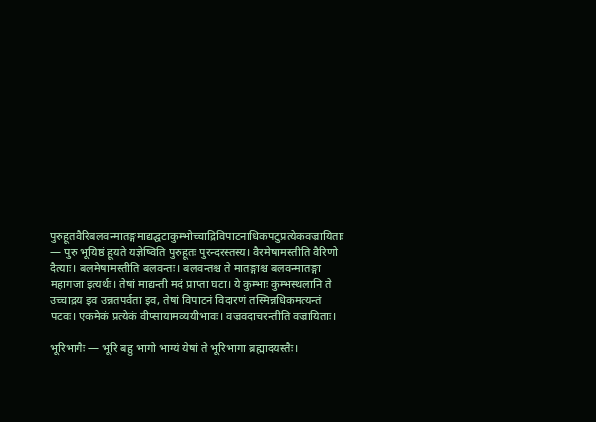पुरुहूतवैरिबलवन्मातङ्गमाद्यद्घटाकुम्भोच्चाद्रिविपाटनाधिकपटुप्रत्येकवज्रायिताः — पुरु भूयिष्ठं हूयते यज्ञेष्विति पुरुहूतः पुरन्दरस्तस्य। वैरमेषामस्तीति वैरिणो दैत्याः। बलमेषामस्तीति बलवन्तः। बलवन्तश्च ते मातङ्गाश्च बलवन्मातङ्गा महागजा इत्यर्थः। तेषां माद्यन्ती मदं प्राप्ता घटा। ये कुम्भाः कुम्भस्थलानि ते उच्चाद्रय इव उन्नतपर्वता इव, तेषां विपाटनं विदारणं तस्मिन्नधिकमत्यन्तं पटवः। एकमेकं प्रत्येकं वीप्सायामव्ययीभावः। वज्रवदाचरन्तीति वज्रायिताः।

भूरिभागैः — भूरि बहु भागो भाग्यं येषां ते भूरिभागा ब्रह्मादयस्तैः।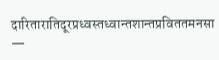दारितारातिदूरप्रध्वस्तध्वान्तशान्तप्रविततमनसा —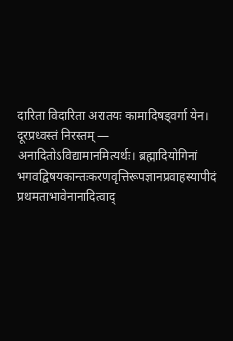दारिता विदारिता अरातयः कामादिषड्वर्गा येन। दूरप्रध्वस्तं निरस्तम् — अनादितोऽविद्यामानमित्यर्थः। ब्रह्मादियोगिनां भगवद्विषयकान्तःकरणवृत्तिरूपज्ञानप्रवाहस्यापीदं प्रथमताभावेनानादित्वाद्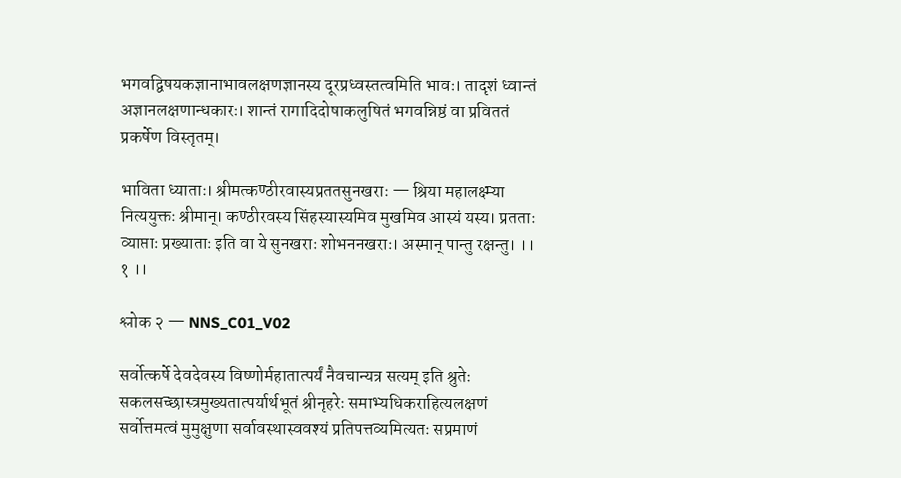भगवद्विषयकज्ञानाभावलक्षणज्ञानस्य दूरप्रध्वस्तत्वमिति भावः। तादृशं ध्वान्तं अज्ञानलक्षणान्धकारः। शान्तं रागादिदोषाकलुषितं भगवन्निष्ठं वा प्रविततं प्रकर्षेण विस्तृतम्।

भाविता ध्याताः। श्रीमत्कण्ठीरवास्यप्रततसुनखराः — श्रिया महालक्ष्म्या नित्ययुक्तः श्रीमान्। कण्ठीरवस्य सिंहस्यास्यमिव मुखमिव आस्यं यस्य। प्रतताः व्याप्ताः प्रख्याताः इति वा ये सुनखराः शोभननखराः। अस्मान् पान्तु रक्षन्तु। ।। १ ।।

श्लोक २ — NNS_C01_V02

सर्वोत्कर्षे देवदेवस्य विष्णोर्महातात्पर्यं नैवचान्यत्र सत्यम् इति श्रुतेः सकलसच्छास्त्रमुख्यतात्पर्यार्थभूतं श्रीनृहरेः समाभ्यधिकराहित्यलक्षणं सर्वोत्तमत्वं मुमुक्षुणा सर्वावस्थास्ववश्यं प्रतिपत्तव्यमित्यतः सप्रमाणं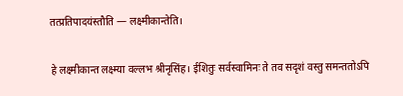तत्प्रतिपादयंस्तौति — लक्ष्मीकान्तेति।

हे लक्ष्मीकान्त लक्ष्म्या वल्लभ श्रीनृसिंह। ईशितुः सर्वस्वामिनः ते तव सदृशं वस्तु समन्ततोऽपि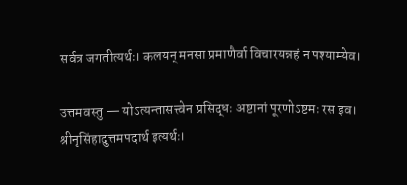सर्वत्र जगतीत्यर्थः। कलयन् मनसा प्रमाणैर्वा विचारयन्नहं न पश्याम्येव।

उत्तमवस्तु — योऽत्यन्तासत्त्वेन प्रसिद्धः अष्टानां पूरणोऽष्टमः रस इव। श्रीनृसिंहादुत्तमपदार्थ इत्यर्थः।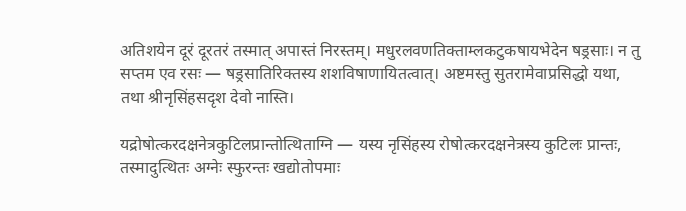अतिशयेन दूरं दूरतरं तस्मात् अपास्तं निरस्तम्। मधुरलवणतिक्ताम्लकटुकषायभेदेन षड्रसाः। न तु सप्तम एव रसः — षड्रसातिरिक्तस्य शशविषाणायितत्वात्। अष्टमस्तु सुतरामेवाप्रसिद्धो यथा, तथा श्रीनृसिंहसदृश देवो नास्ति।

यद्रोषोत्करदक्षनेत्रकुटिलप्रान्तोत्थिताग्नि — यस्य नृसिंहस्य रोषोत्करदक्षनेत्रस्य कुटिलः प्रान्तः, तस्मादुत्थितः अग्नेः स्फुरन्तः खद्योतोपमाः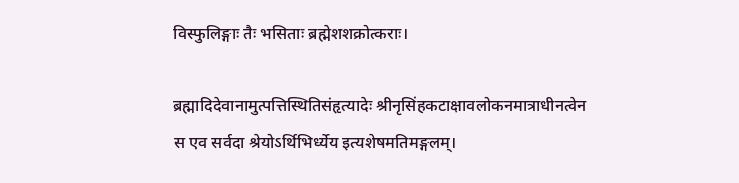विस्फुलिङ्गाः तैः भसिताः ब्रह्मेशशक्रोत्कराः।

ब्रह्मादिदेवानामुत्पत्तिस्थितिसंहृत्यादेः श्रीनृसिंहकटाक्षावलोकनमात्राधीनत्वेन स एव सर्वदा श्रेयोऽर्थिभिर्ध्येय इत्यशेषमतिमङ्गलम्।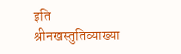इति श्रीनखस्तुतिव्याख्या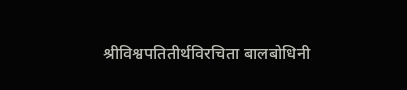श्रीविश्वपतितीर्थविरचिता बालबोधिनी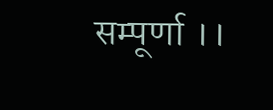सम्पूर्णा ।।